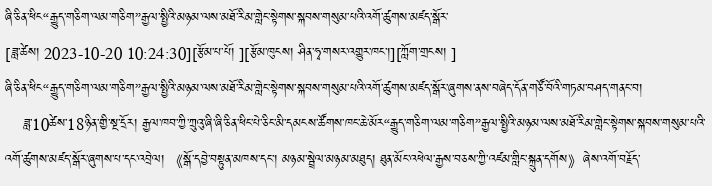ཞི་ཅིན་ཕིང“རྒྱུད་གཅིག་ལམ་གཅིག”རྒྱལ་སྤྱིའི་མཉམ་ལས་མཐོ་རིམ་གླེང་སྟེགས་སྐབས་གསུམ་པའི་འགོ་ཚུགས་མཛད་སྒོར་
[ཟླ་ཚེས། 2023-10-20 10:24:30][རྩོམ་པ་པོ། ][རྩོམ་ཁུངས། ཤིན་ཧྭ་གསར་འགྱུར་ཁང་།][ཀློག་གྲངས། ]
ཞི་ཅིན་ཕིང“རྒྱུད་གཅིག་ལམ་གཅིག”རྒྱལ་སྤྱིའི་མཉམ་ལས་མཐོ་རིམ་གླེང་སྟེགས་སྐབས་གསུམ་པའི་འགོ་ཚུགས་མཛད་སྒོར་ཞུགས་ནས་བཞེད་དོན་གཙོ་བོའི་གཏམ་བཤད་གནང་བ།
    ཟླ་10ཚེས་18ཉིན་གྱི་སྔ་དྲོར། རྒྱལ་ཁབ་ཀྱི་ཀྲུའུ་ཞི་ཞི་ཅིན་ཕིང་པེ་ཅིང་མི་དམངས་ཚོགས་ཁང་ཆེ་མོར“རྒྱུད་གཅིག་ལམ་གཅིག”རྒྱལ་སྤྱིའི་མཉམ་ལས་མཐོ་རིམ་གླེང་སྟེགས་སྐབས་གསུམ་པའི་འགོ་ཚུགས་མཛད་སྒོར་ཞུགས་པ་དང་འབྲེལ། 《སྒོ་དབྱེ་བསྟུན་མཁས་དང་། མཉམ་སྦྲེལ་མཉམ་མཐུད། ཐུན་མོང་འཕེལ་རྒྱས་བཅས་ཀྱི་འཛམ་གླིང་སྐྲུན་དགོས》ཞེས་འགོ་བརྗོད་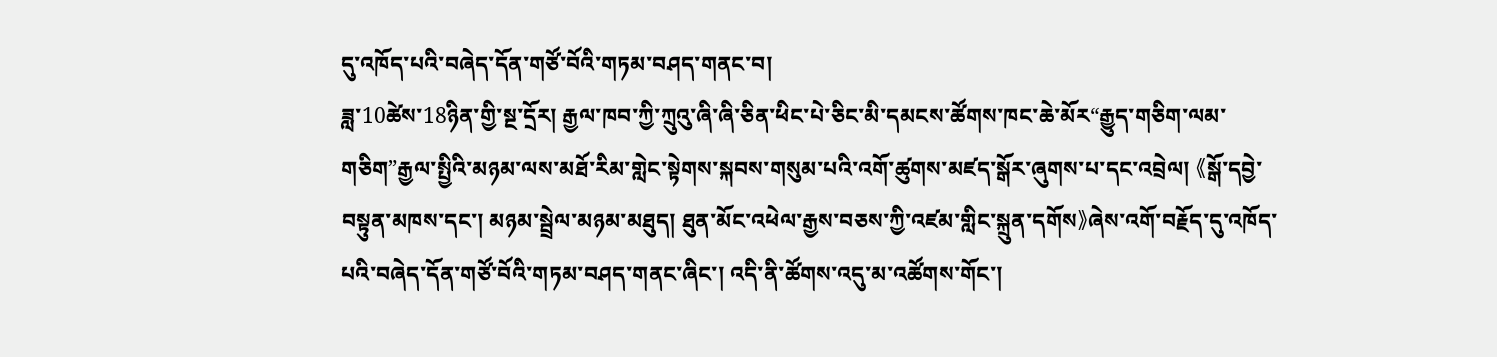དུ་འཁོད་པའི་བཞེད་དོན་གཙོ་བོའི་གཏམ་བཤད་གནང་བ།
ཟླ་10ཚེས་18ཉིན་གྱི་སྔ་དྲོར། རྒྱལ་ཁབ་ཀྱི་ཀྲུའུ་ཞི་ཞི་ཅིན་ཕིང་པེ་ཅིང་མི་དམངས་ཚོགས་ཁང་ཆེ་མོར“རྒྱུད་གཅིག་ལམ་གཅིག”རྒྱལ་སྤྱིའི་མཉམ་ལས་མཐོ་རིམ་གླེང་སྟེགས་སྐབས་གསུམ་པའི་འགོ་ཚུགས་མཛད་སྒོར་ཞུགས་པ་དང་འབྲེལ། 《སྒོ་དབྱེ་བསྟུན་མཁས་དང་། མཉམ་སྦྲེལ་མཉམ་མཐུད། ཐུན་མོང་འཕེལ་རྒྱས་བཅས་ཀྱི་འཛམ་གླིང་སྐྲུན་དགོས》ཞེས་འགོ་བརྗོད་དུ་འཁོད་པའི་བཞེད་དོན་གཙོ་བོའི་གཏམ་བཤད་གནང་ཞིང་། འདི་ནི་ཚོགས་འདུ་མ་འཚོགས་གོང་།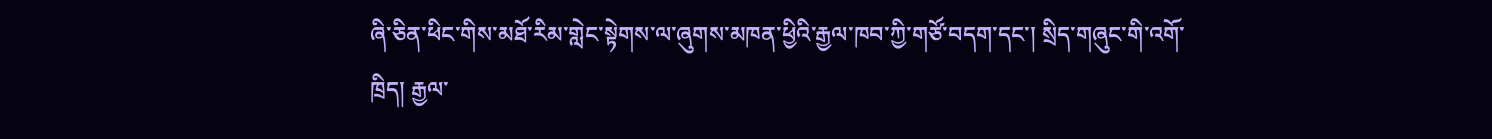ཞི་ཅིན་ཕིང་གིས་མཐོ་རིམ་གླེང་སྟེགས་ལ་ཞུགས་མཁན་ཕྱིའི་རྒྱལ་ཁབ་ཀྱི་གཙོ་བདག་དང་། སྲིད་གཞུང་གི་འགོ་ཁྲིད། རྒྱལ་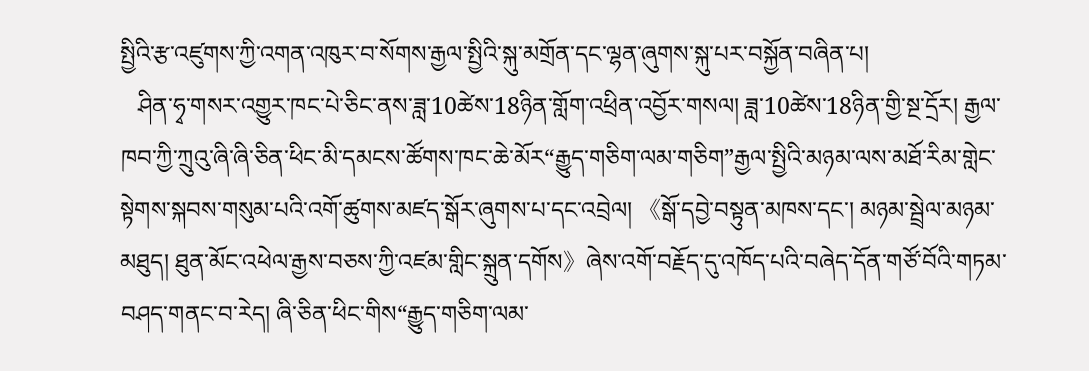སྤྱིའི་རྩ་འཛུགས་ཀྱི་འགན་འཁུར་བ་སོགས་རྒྱལ་སྤྱིའི་སྐུ་མགྲོན་དང་ལྷན་ཞུགས་སྐུ་པར་བསྐྱོན་བཞིན་པ།
   ཤིན་ཧྭ་གསར་འགྱུར་ཁང་པེ་ཅིང་ནས་ཟླ་10ཚེས་18ཉིན་གློག་འཕྲིན་འབྱོར་གསལ། ཟླ་10ཚེས་18ཉིན་གྱི་སྔ་དྲོར། རྒྱལ་ཁབ་ཀྱི་ཀྲུའུ་ཞི་ཞི་ཅིན་ཕིང་མི་དམངས་ཚོགས་ཁང་ཆེ་མོར“རྒྱུད་གཅིག་ལམ་གཅིག”རྒྱལ་སྤྱིའི་མཉམ་ལས་མཐོ་རིམ་གླེང་སྟེགས་སྐབས་གསུམ་པའི་འགོ་ཚུགས་མཛད་སྒོར་ཞུགས་པ་དང་འབྲེལ། 《སྒོ་དབྱེ་བསྟུན་མཁས་དང་། མཉམ་སྦྲེལ་མཉམ་མཐུད། ཐུན་མོང་འཕེལ་རྒྱས་བཅས་ཀྱི་འཛམ་གླིང་སྐྲུན་དགོས》ཞེས་འགོ་བརྗོད་དུ་འཁོད་པའི་བཞེད་དོན་གཙོ་བོའི་གཏམ་བཤད་གནང་བ་རེད། ཞི་ཅིན་ཕིང་གིས“རྒྱུད་གཅིག་ལམ་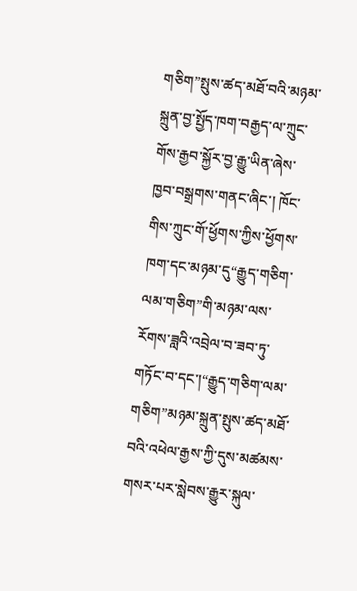གཅིག”སྤུས་ཚད་མཐོ་བའི་མཉམ་སྐྲུན་བྱ་སྤྱོད་ཁག་བརྒྱད་ལ་ཀྲུང་གོས་རྒྱབ་སྐྱོར་བྱ་རྒྱུ་ཡིན་ཞེས་ཁྱབ་བསྒྲགས་གནང་ཞིང་། ཁོང་གིས་ཀྲུང་གོ་ཕྱོགས་ཀྱིས་ཕྱོགས་ཁག་དང་མཉམ་དུ“རྒྱུད་གཅིག་ལམ་གཅིག”གི་མཉམ་ལས་རོགས་ཟླའི་འབྲེལ་བ་ཟབ་ཏུ་གཏོང་བ་དང་།“རྒྱུད་གཅིག་ལམ་གཅིག”མཉམ་སྐྲུན་སྤུས་ཚད་མཐོ་བའི་འཕེལ་རྒྱས་ཀྱི་དུས་མཚམས་གསར་པར་སླེབས་རྒྱུར་སྐུལ་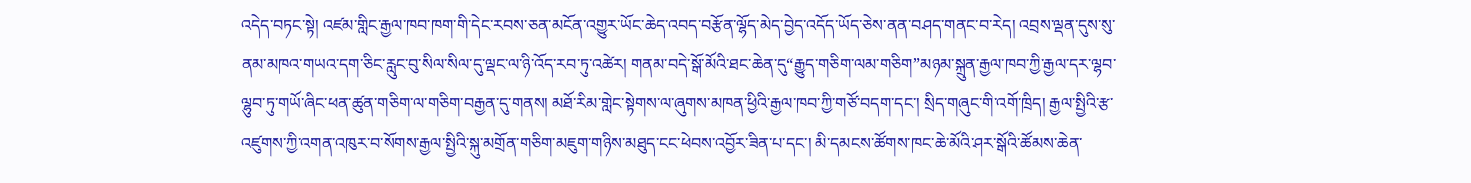འདེད་བཏང་སྟེ། འཛམ་གླིང་རྒྱལ་ཁབ་ཁག་གི་དེང་རབས་ཅན་མངོན་འགྱུར་ཡོང་ཆེད་འབད་བརྩོན་ལྷོད་མེད་བྱེད་འདོད་ཡོད་ཅེས་ནན་བཤད་གནང་བ་རེད། འབྲས་ལྡན་དུས་སུ་ནམ་མཁའ་གཡའ་དག་ཅིང་རླུང་བུ་སིལ་སིལ་དུ་ལྡང་ལ་ཉི་འོད་རབ་ཏུ་འཚེར། གནམ་བདེ་སྒོ་མོའི་ཐང་ཆེན་དུ“རྒྱུད་གཅིག་ལམ་གཅིག”མཉམ་སྐྲུན་རྒྱལ་ཁབ་ཀྱི་རྒྱལ་དར་ལྷབ་ལྷུབ་ཏུ་གཡོ་ཞིང་ཕན་ཚུན་གཅིག་ལ་གཅིག་བརྒྱན་དུ་གནས། མཐོ་རིམ་གླེང་སྟེགས་ལ་ཞུགས་མཁན་ཕྱིའི་རྒྱལ་ཁབ་ཀྱི་གཙོ་བདག་དང་། སྲིད་གཞུང་གི་འགོ་ཁྲིད། རྒྱལ་སྤྱིའི་རྩ་འཛུགས་ཀྱི་འགན་འཁུར་བ་སོགས་རྒྱལ་སྤྱིའི་སྐུ་མགྲོན་གཅིག་མཇུག་གཉིས་མཐུད་ངང་ཕེབས་འབྱོར་ཟིན་པ་དང་། མི་དམངས་ཚོགས་ཁང་ཆེ་མོའི་ཤར་སྒོའི་ཚོམས་ཆེན་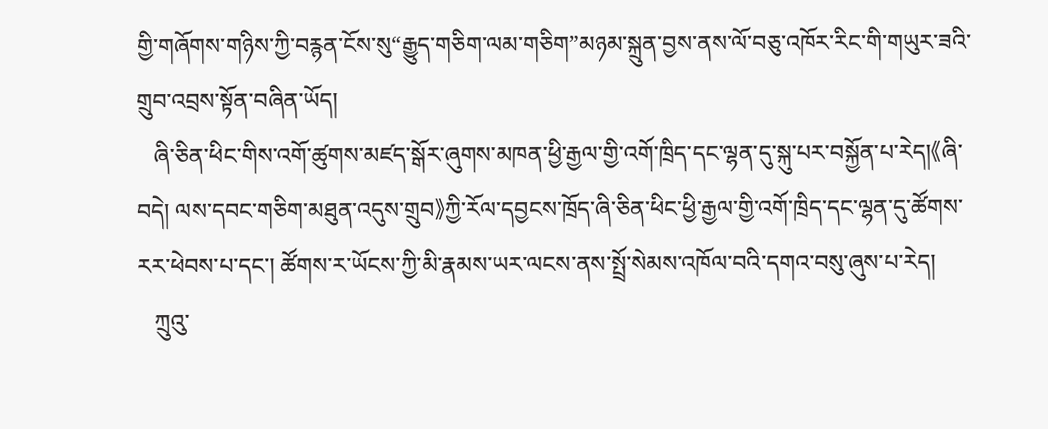གྱི་གཞོགས་གཉིས་ཀྱི་བརྙན་ངོས་སུ“རྒྱུད་གཅིག་ལམ་གཅིག”མཉམ་སྐྲུན་བྱས་ནས་ལོ་བཅུ་འཁོར་རིང་གི་གཡུར་ཟའི་གྲུབ་འབྲས་སྟོན་བཞིན་ཡོད།
   ཞི་ཅིན་ཕིང་གིས་འགོ་ཚུགས་མཛད་སྒོར་ཞུགས་མཁན་ཕྱི་རྒྱལ་གྱི་འགོ་ཁྲིད་དང་ལྷན་དུ་སྐུ་པར་བསྐྱོན་པ་རེད།《ཞི་བདེ། ལས་དབང་གཅིག་མཐུན་འདུས་གྲུབ》ཀྱི་རོལ་དབྱངས་ཁྲོད་ཞི་ཅིན་ཕིང་ཕྱི་རྒྱལ་གྱི་འགོ་ཁྲིད་དང་ལྷན་དུ་ཚོགས་རར་ཕེབས་པ་དང་། ཚོགས་ར་ཡོངས་ཀྱི་མི་རྣམས་ཡར་ལངས་ནས་སྤྲོ་སེམས་འཁོལ་བའི་དགའ་བསུ་ཞུས་པ་རེད།
   ཀྲུའུ་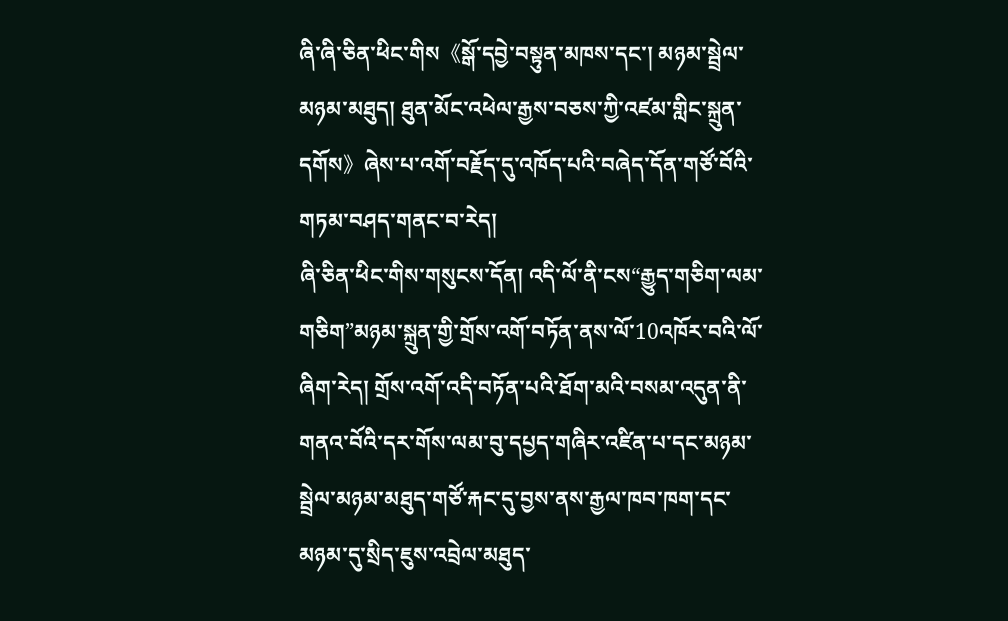ཞི་ཞི་ཅིན་ཕིང་གིས《སྒོ་དབྱེ་བསྟུན་མཁས་དང་། མཉམ་སྦྲེལ་མཉམ་མཐུད། ཐུན་མོང་འཕེལ་རྒྱས་བཅས་ཀྱི་འཛམ་གླིང་སྐྲུན་དགོས》ཞེས་པ་འགོ་བརྗོད་དུ་འཁོད་པའི་བཞེད་དོན་གཙོ་བོའི་གཏམ་བཤད་གནང་བ་རེད།
ཞི་ཅིན་ཕིང་གིས་གསུངས་དོན། འདི་ལོ་ནི་ངས“རྒྱུད་གཅིག་ལམ་གཅིག”མཉམ་སྐྲུན་གྱི་གྲོས་འགོ་བཏོན་ནས་ལོ་10འཁོར་བའི་ལོ་ཞིག་རེད། གྲོས་འགོ་འདི་བཏོན་པའི་ཐོག་མའི་བསམ་འདུན་ནི་གནའ་བོའི་དར་གོས་ལམ་བུ་དཔྱད་གཞིར་འཛིན་པ་དང་མཉམ་སྦྲེལ་མཉམ་མཐུད་གཙོ་རྐང་དུ་བྱས་ནས་རྒྱལ་ཁབ་ཁག་དང་མཉམ་དུ་སྲིད་ཇུས་འབྲེལ་མཐུད་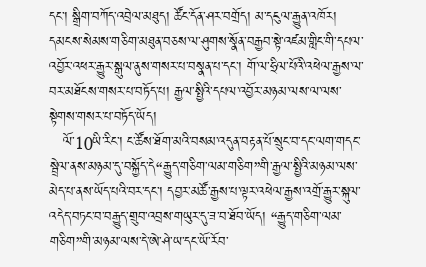དང་། སྒྲིག་བཀོད་འབྲེལ་མཐུད། ཚོང་དོན་ཤར་བགྲོད། མ་དངུལ་རྒྱུན་འཁོར། དམངས་སེམས་གཅིག་མཐུན་བཅས་ལ་ཤུགས་སྣོན་བརྒྱབ་སྟེ་འཛམ་གླིང་གི་དཔལ་འབྱོར་འཕར་རྒྱུར་སྒུལ་ནུས་གསར་པ་བསྣན་པ་དང་། གོ་ལ་ཧྲིལ་པོའི་འཕེལ་རྒྱས་ལ་བར་མཐོངས་གསར་པ་བཏོད་པ། རྒྱལ་སྤྱིའི་དཔལ་འབྱོར་མཉམ་ལས་ལ་ལས་སྟེགས་གསར་པ་བཏོད་ཡོད།
   ལོ་10ཡི་རིང་། ང་ཚོས་ཐོག་མའི་བསམ་འདུན་བརྟན་པོ་སྲུང་བ་དང་ལག་གདང་སྦྲེལ་ནས་མཉམ་དུ་བསྐྱོད་དེ“རྒྱུད་གཅིག་ལམ་གཅིག”གི་རྒྱལ་སྤྱིའི་མཉམ་ལས་མེད་པ་ནས་ཡོད་པའི་བར་དང་། དབྱར་མཚོ་རྒྱས་པ་ལྟར་འཕེལ་རྒྱས་འགྲོ་རྒྱུར་སྐུལ་འདེད་བཏང་བ་བརྒྱུད་གྲུབ་འབྲས་གཡུར་དུ་ཟ་བ་ཐོབ་ཡོད། “རྒྱུད་གཅིག་ལམ་གཅིག”གི་མཉམ་ལས་དེ་ཨེ་ཤེ་ཡ་དང་ཡོ་རོབ་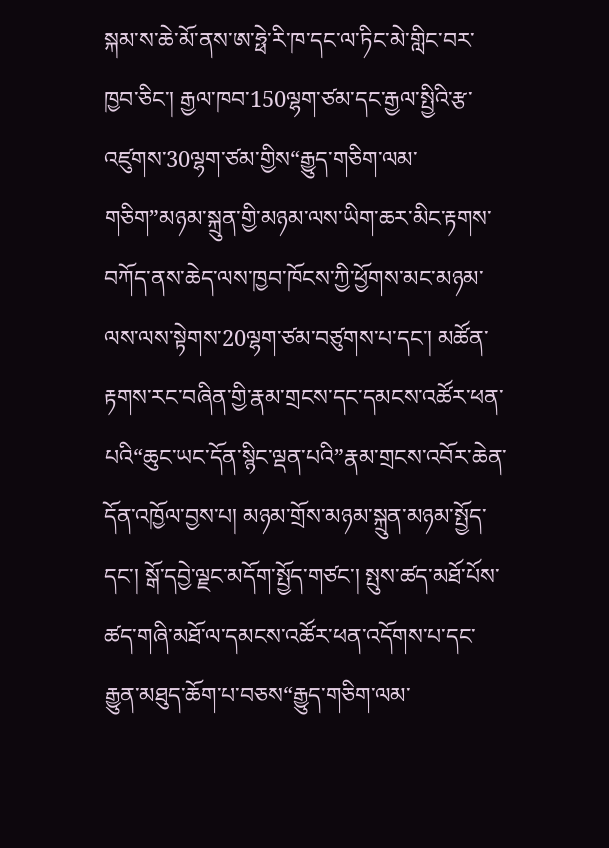སྐམ་ས་ཆེ་མོ་ནས་ཨ་ཧྥེ་རི་ཁ་དང་ལ་ཏིང་མེ་གླིང་བར་ཁྱབ་ཅིང་། རྒྱལ་ཁབ་150ལྷག་ཙམ་དང་རྒྱལ་སྤྱིའི་རྩ་འཛུགས་30ལྷག་ཙམ་གྱིས“རྒྱུད་གཅིག་ལམ་གཅིག”མཉམ་སྐྲུན་གྱི་མཉམ་ལས་ཡིག་ཆར་མིང་རྟགས་བཀོད་ནས་ཆེད་ལས་ཁྱབ་ཁོངས་ཀྱི་ཕྱོགས་མང་མཉམ་ལས་ལས་སྟེགས་20ལྷག་ཙམ་བཙུགས་པ་དང་། མཚོན་རྟགས་རང་བཞིན་གྱི་རྣམ་གྲངས་དང་དམངས་འཚོར་ཕན་པའི“ཆུང་ཡང་དོན་སྙིང་ལྡན་པའི”རྣམ་གྲངས་འབོར་ཆེན་དོན་འཁྱོལ་བྱས་པ། མཉམ་གྲོས་མཉམ་སྐྲུན་མཉམ་སྤྱོད་དང་། སྒོ་དབྱེ་ལྗང་མདོག་སྤྱོད་གཙང་། སྤུས་ཚད་མཐོ་པོས་ཚད་གཞི་མཐོ་ལ་དམངས་འཚོར་ཕན་འདོགས་པ་དང་རྒྱུན་མཐུད་ཆོག་པ་བཅས“རྒྱུད་གཅིག་ལམ་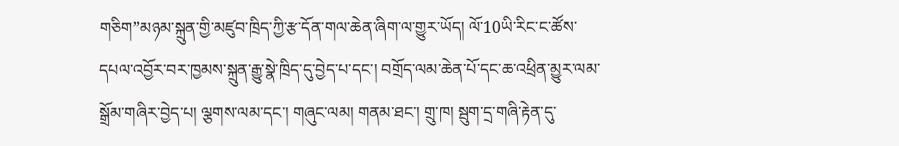གཅིག”མཉམ་སྐྲུན་གྱི་མཛུབ་ཁྲིད་ཀྱི་རྩ་དོན་གལ་ཆེན་ཞིག་ལ་གྱུར་ཡོད། ལོ་10ཡི་རིང་ང་ཚོས་དཔལ་འབྱོར་བར་ཁྱམས་སྐྲུན་རྒྱུ་སྣེ་ཁྲིད་དུ་བྱེད་པ་དང་། བགྲོད་ལམ་ཆེན་པོ་དང་ཆ་འཕྲིན་མྱུར་ལམ་སྒྲོམ་གཞིར་བྱེད་པ། ལྕགས་ལམ་དང་། གཞུང་ལམ། གནམ་ཐང་། གྲུ་ཁ། སྦུག་དྲ་གཞི་རྟེན་དུ་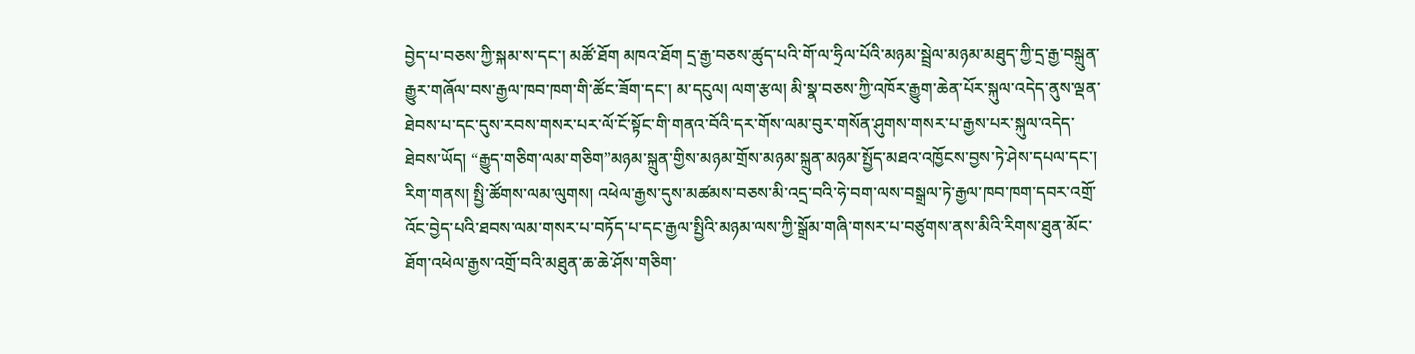བྱེད་པ་བཅས་ཀྱི་སྐམ་ས་དང་། མཚོ་ཐོག མཁའ་ཐོག དྲ་རྒྱ་བཅས་ཚུད་པའི་གོ་ལ་ཧྲིལ་པོའི་མཉམ་སྦྲེལ་མཉམ་མཐུད་ཀྱི་དྲ་རྒྱ་བསྐྲུན་རྒྱུར་གཞོལ་བས་རྒྱལ་ཁབ་ཁག་གི་ཚོང་ཟོག་དང་། མ་དངུལ། ལག་རྩལ། མི་སྣ་བཅས་ཀྱི་འཁོར་རྒྱུག་ཆེན་པོར་སྐུལ་འདེད་ནུས་ལྡན་ཐེབས་པ་དང་དུས་རབས་གསར་པར་ལོ་ངོ་སྟོང་གི་གནའ་བོའི་དར་གོས་ལམ་བུར་གསོན་ཤུགས་གསར་པ་རྒྱས་པར་སྐུལ་འདེད་ཐེབས་ཡོད། “རྒྱུད་གཅིག་ལམ་གཅིག”མཉམ་སྐྲུན་གྱིས་མཉམ་གྲོས་མཉམ་སྐྲུན་མཉམ་སྤྱོད་མཐའ་འཁྱོངས་བྱས་ཏེ་ཤེས་དཔལ་དང་། རིག་གནས། སྤྱི་ཚོགས་ལམ་ལུགས། འཕེལ་རྒྱས་དུས་མཚམས་བཅས་མི་འདྲ་བའི་ཧེ་བག་ལས་བསྒྲལ་ཏེ་རྒྱལ་ཁབ་ཁག་དབར་འགྲོ་འོང་བྱེད་པའི་ཐབས་ལམ་གསར་པ་བཏོད་པ་དང་རྒྱལ་སྤྱིའི་མཉམ་ལས་ཀྱི་སྒྲོམ་གཞི་གསར་པ་བཙུགས་ནས་མིའི་རིགས་ཐུན་མོང་ཐོག་འཕེལ་རྒྱས་འགྲོ་བའི་མཐུན་ཆ་ཆེ་ཤོས་གཅིག་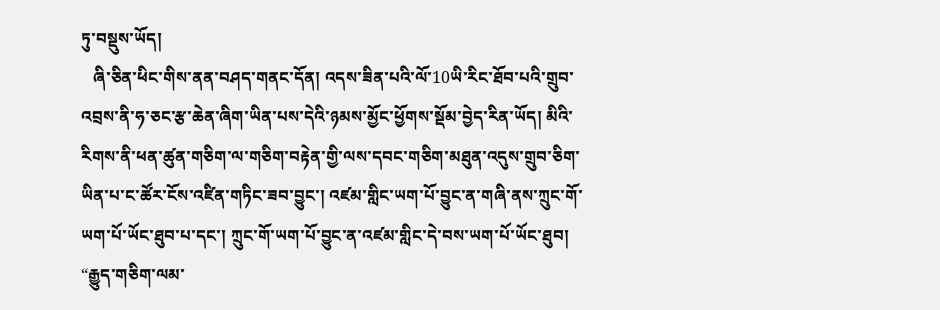ཏུ་བསྡུས་ཡོད།
   ཞི་ཅིན་ཕིང་གིས་ནན་བཤད་གནང་དོན། འདས་ཟིན་པའི་ལོ་10ཡི་རིང་ཐོབ་པའི་གྲུབ་འབྲས་ནི་ཧ་ཅང་རྩ་ཆེན་ཞིག་ཡིན་པས་དེའི་ཉམས་མྱོང་ཕྱོགས་སྡོམ་བྱེད་རིན་ཡོད། མིའི་རིགས་ནི་ཕན་ཚུན་གཅིག་ལ་གཅིག་བརྟེན་གྱི་ལས་དབང་གཅིག་མཐུན་འདུས་གྲུབ་ཅིག་ཡིན་པ་ང་ཚོར་ངོས་འཛིན་གཏིང་ཟབ་བྱུང་། འཛམ་གླིང་ཡག་པོ་བྱུང་ན་གཞི་ནས་ཀྲུང་གོ་ཡག་པོ་ཡོང་ཐུབ་པ་དང་། ཀྲུང་གོ་ཡག་པོ་བྱུང་ན་འཛམ་གླིང་དེ་བས་ཡག་པོ་ཡོང་ཐུབ། “རྒྱུད་གཅིག་ལམ་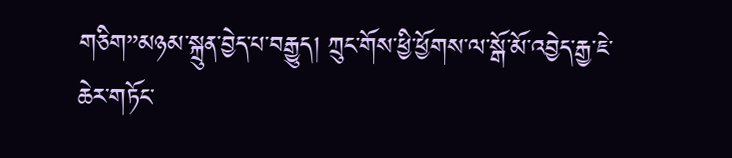གཅིག”མཉམ་སྐྲུན་བྱེད་པ་བརྒྱུད། ཀྲུང་གོས་ཕྱི་ཕྱོགས་ལ་སྒོ་མོ་འབྱེད་རྒྱ་ཇེ་ཆེར་གཏོང་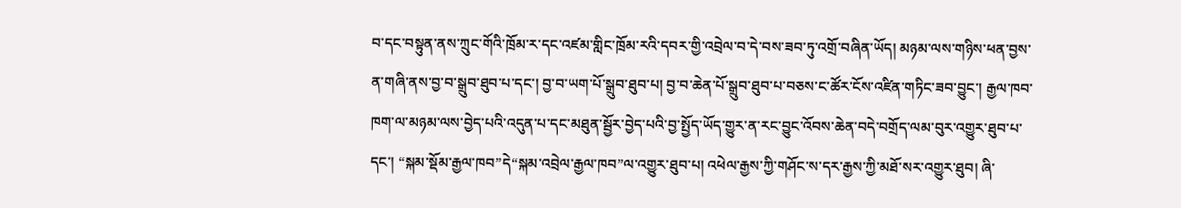བ་དང་བསྟུན་ནས་ཀྲུང་གོའི་ཁྲོམ་ར་དང་འཛམ་གླིང་ཁྲོམ་རའི་དབར་གྱི་འབྲེལ་བ་དེ་བས་ཟབ་ཏུ་འགྲོ་བཞིན་ཡོད། མཉམ་ལས་གཉིས་ཕན་བྱས་ན་གཞི་ནས་བྱ་བ་སྒྲུབ་ཐུབ་པ་དང་། བྱ་བ་ཡག་པོ་སྒྲུབ་ཐུབ་པ། བྱ་བ་ཆེན་པོ་སྒྲུབ་ཐུབ་པ་བཅས་ང་ཚོར་ངོས་འཛིན་གཏིང་ཟབ་བྱུང་། རྒྱལ་ཁབ་ཁག་ལ་མཉམ་ལས་བྱེད་པའི་འདུན་པ་དང་མཐུན་སྦྱོར་བྱེད་པའི་བྱ་སྤྱོད་ཡོད་གྱུར་ན་རང་བྱུང་འོབས་ཆེན་བདེ་བགྲོད་ལམ་བུར་འགྱུར་ཐུབ་པ་དང་། “སྐམ་སྡོམ་རྒྱལ་ཁབ”དེ“སྐམ་འབྲེལ་རྒྱལ་ཁབ”ལ་འགྱུར་ཐུབ་པ། འཕེལ་རྒྱས་ཀྱི་གཤོང་ས་དར་རྒྱས་ཀྱི་མཐོ་སར་འགྱུར་ཐུབ། ཞི་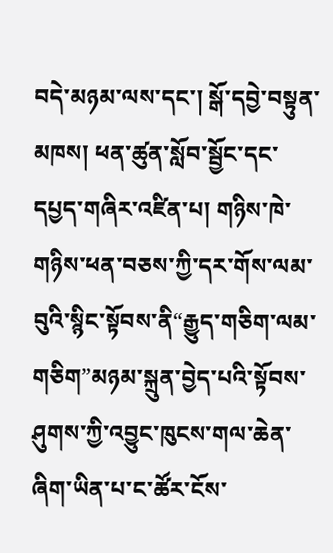བདེ་མཉམ་ལས་དང་། སྒོ་དབྱེ་བསྟུན་མཁས། ཕན་ཚུན་སློབ་སྦྱོང་དང་དཔྱད་གཞིར་འཛིན་པ། གཉིས་ཁེ་གཉིས་ཕན་བཅས་ཀྱི་དར་གོས་ལམ་བུའི་སྙིང་སྟོབས་ནི“རྒྱུད་གཅིག་ལམ་གཅིག”མཉམ་སྐྲུན་བྱེད་པའི་སྟོབས་ཤུགས་ཀྱི་འབྱུང་ཁུངས་གལ་ཆེན་ཞིག་ཡིན་པ་ང་ཚོར་ངོས་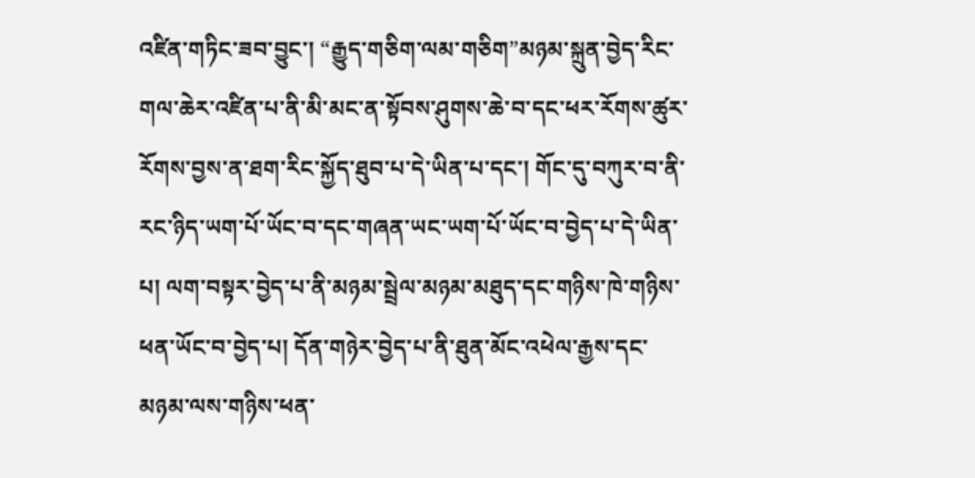འཛིན་གཏིང་ཟབ་བྱུང་། “རྒྱུད་གཅིག་ལམ་གཅིག”མཉམ་སྐྲུན་བྱེད་རིང་གལ་ཆེར་འཛིན་པ་ནི་མི་མང་ན་སྟོབས་ཤུགས་ཆེ་བ་དང་ཕར་རོགས་ཚུར་རོགས་བྱས་ན་ཐག་རིང་སྐྱོད་ཐུབ་པ་དེ་ཡིན་པ་དང་། གོང་དུ་བཀུར་བ་ནི་རང་ཉིད་ཡག་པོ་ཡོང་བ་དང་གཞན་ཡང་ཡག་པོ་ཡོང་བ་བྱེད་པ་དེ་ཡིན་པ། ལག་བསྟར་བྱེད་པ་ནི་མཉམ་སྦྲེལ་མཉམ་མཐུད་དང་གཉིས་ཁེ་གཉིས་ཕན་ཡོང་བ་བྱེད་པ། དོན་གཉེར་བྱེད་པ་ནི་ཐུན་མོང་འཕེལ་རྒྱས་དང་མཉམ་ལས་གཉིས་ཕན་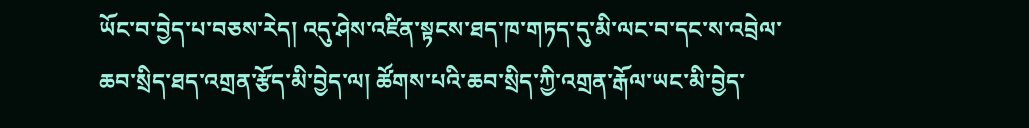ཡོང་བ་བྱེད་པ་བཅས་རེད། འདུ་ཤེས་འཛིན་སྟངས་ཐད་ཁ་གཏད་དུ་མི་ལང་བ་དང་ས་འབྲེལ་ཆབ་སྲིད་ཐད་འགྲན་རྩོད་མི་བྱེད་ལ། ཚོགས་པའི་ཆབ་སྲིད་ཀྱི་འགྲན་རྒོལ་ཡང་མི་བྱེད་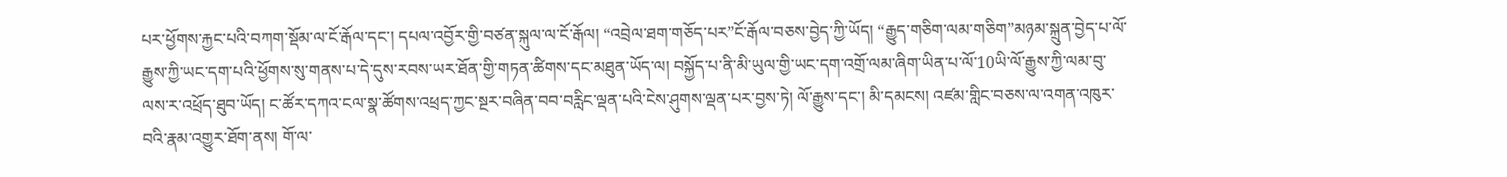པར་ཕྱོགས་རྐྱང་པའི་བཀག་སྡོམ་ལ་ངོ་རྒོལ་དང་། དཔལ་འབྱོར་གྱི་བཙན་སྐུལ་ལ་ངོ་རྒོལ། “འབྲེལ་ཐག་གཅོད་པར”ངོ་རྒོལ་བཅས་བྱེད་ཀྱི་ཡོད། “རྒྱུད་གཅིག་ལམ་གཅིག”མཉམ་སྐྲུན་བྱེད་པ་ལོ་རྒྱུས་ཀྱི་ཡང་དག་པའི་ཕྱོགས་སུ་གནས་པ་དེ་དུས་རབས་ཡར་ཐོན་གྱི་གཏན་ཚིགས་དང་མཐུན་ཡོད་ལ། བསྐྱོད་པ་ནི་མི་ཡུལ་གྱི་ཡང་དག་འགྲོ་ལམ་ཞིག་ཡིན་པ་ལོ་10ཡི་ལོ་རྒྱུས་ཀྱི་ལམ་བུ་ལས་ར་འཕྲོད་ཐུབ་ཡོད། ང་ཚོར་དཀའ་ངལ་སྣ་ཚོགས་འཕྲད་ཀྱང་སྔར་བཞིན་བབ་བརླིང་ལྡན་པའི་ངེས་ཤུགས་ལྡན་པར་བྱས་ཏེ། ལོ་རྒྱུས་དང་། མི་དམངས། འཛམ་གླིང་བཅས་ལ་འགན་འཁུར་བའི་རྣམ་འགྱུར་ཐོག་ནས། གོ་ལ་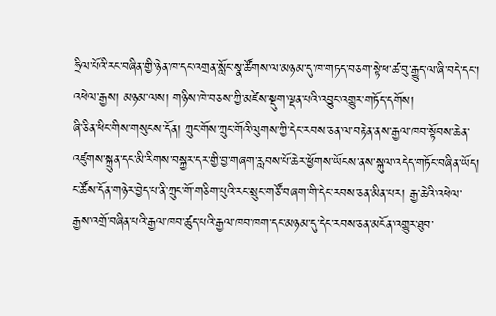ཧྲིལ་པོའི་རང་བཞིན་གྱི་ཉེན་ཁ་དང་འགྲན་སློང་སྣ་ཚོགས་ལ་མཉམ་དུ་ཁ་གཏད་བཅག་སྟེ་ཕ་ཚ་བུ་རྒྱུད་ལ་ཞི་བདེ་དང་། འཕེལ་རྒྱས། མཉམ་ལས། གཉིས་ཁེ་བཅས་ཀྱི་མཛེས་སྡུག་ལྡན་པའི་འབྱུང་འགྱུར་གཏོད་དགོས།
ཞི་ཅིན་ཕིང་གིས་གསུངས་དོན། ཀྲུང་གོས་ཀྲུང་གོའི་ལུགས་ཀྱི་དེང་རབས་ཅན་ལ་བརྟེན་ནས་རྒྱལ་ཁབ་སྟོབས་ཆེན་འཛུགས་སྐྲུན་དང་མི་རིགས་བསྐྱར་དར་གྱི་བྱ་གཞག་རླབས་པོ་ཆེར་ཕྱོགས་ཡོངས་ནས་སྐུལ་འདེད་གཏོང་བཞིན་ཡོད། ང་ཚོས་དོན་གཉེར་བྱེད་པ་ནི་ཀྲུང་གོ་གཅིག་པུའི་རང་སྲུང་གཙོ་བཞག་གི་དེང་རབས་ཅན་མིན་པར། རྒྱ་ཆེའི་འཕེལ་རྒྱས་འགྲོ་བཞིན་པའི་རྒྱལ་ཁབ་ཚུད་པའི་རྒྱལ་ཁབ་ཁག་དང་མཉམ་དུ་དེང་རབས་ཅན་མངོན་འགྱུར་ཐུབ་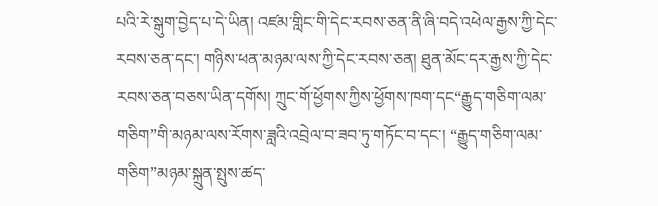པའི་རེ་སྒུག་བྱེད་པ་དེ་ཡིན། འཛམ་གླིང་གི་དེང་རབས་ཅན་ནི་ཞི་བདེ་འཕེལ་རྒྱས་ཀྱི་དེང་རབས་ཅན་དང་། གཉིས་ཕན་མཉམ་ལས་ཀྱི་དེང་རབས་ཅན། ཐུན་མོང་དར་རྒྱས་ཀྱི་དེང་རབས་ཅན་བཅས་ཡིན་དགོས། ཀྲུང་གོ་ཕྱོགས་ཀྱིས་ཕྱོགས་ཁག་དང“རྒྱུད་གཅིག་ལམ་གཅིག”གི་མཉམ་ལས་རོགས་ཟླའི་འབྲེལ་བ་ཟབ་ཏུ་གཏོང་བ་དང་། “རྒྱུད་གཅིག་ལམ་གཅིག”མཉམ་སྐྲུན་སྤུས་ཚད་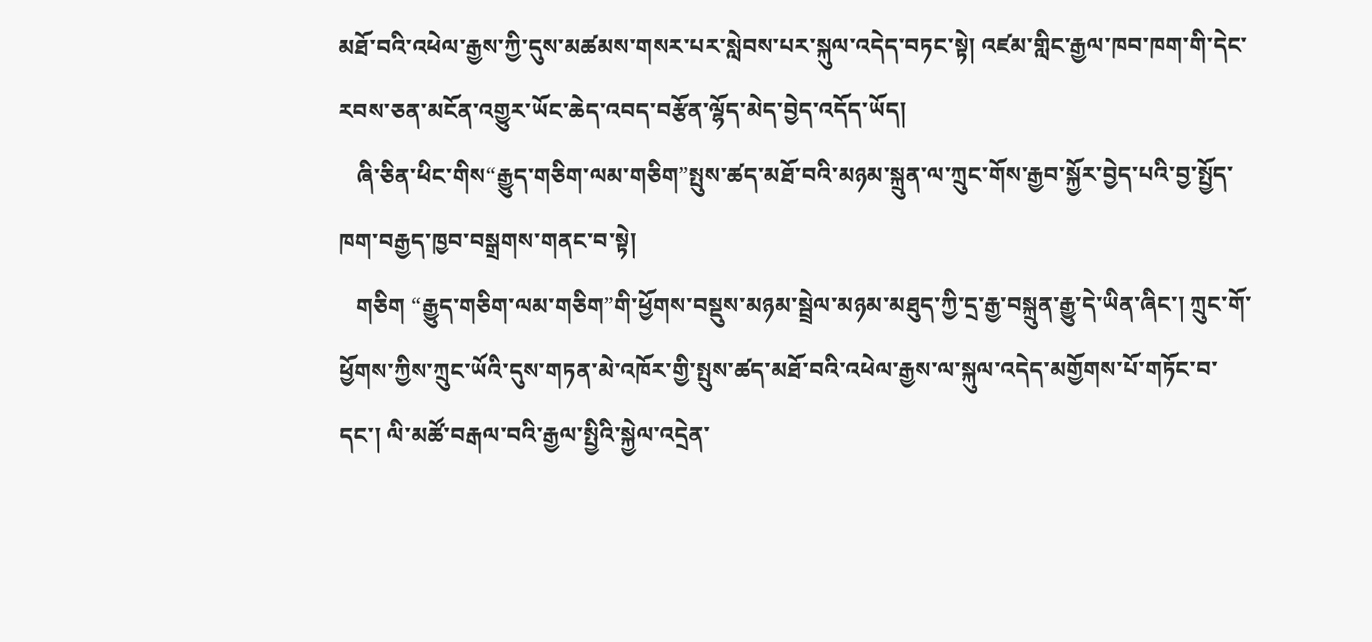མཐོ་བའི་འཕེལ་རྒྱས་ཀྱི་དུས་མཚམས་གསར་པར་སླེབས་པར་སྐུལ་འདེད་བཏང་སྟེ། འཛམ་གླིང་རྒྱལ་ཁབ་ཁག་གི་དེང་རབས་ཅན་མངོན་འགྱུར་ཡོང་ཆེད་འབད་བརྩོན་ལྷོད་མེད་བྱེད་འདོད་ཡོད།
   ཞི་ཅིན་ཕིང་གིས“རྒྱུད་གཅིག་ལམ་གཅིག”སྤུས་ཚད་མཐོ་བའི་མཉམ་སྐྲུན་ལ་ཀྲུང་གོས་རྒྱབ་སྐྱོར་བྱེད་པའི་བྱ་སྤྱོད་ཁག་བརྒྱད་ཁྱབ་བསྒྲགས་གནང་བ་སྟེ།
   གཅིག “རྒྱུད་གཅིག་ལམ་གཅིག”གི་ཕྱོགས་བསྡུས་མཉམ་སྦྲེལ་མཉམ་མཐུད་ཀྱི་དྲ་རྒྱ་བསྐྲུན་རྒྱུ་དེ་ཡིན་ཞིང་། ཀྲུང་གོ་ཕྱོགས་ཀྱིས་ཀྲུང་ཡོའི་དུས་གཏན་མེ་འཁོར་གྱི་སྤུས་ཚད་མཐོ་བའི་འཕེལ་རྒྱས་ལ་སྐུལ་འདེད་མགྱོགས་པོ་གཏོང་བ་དང་། ལི་མཚོ་བརྒལ་བའི་རྒྱལ་སྤྱིའི་སྐྱེལ་འདྲེན་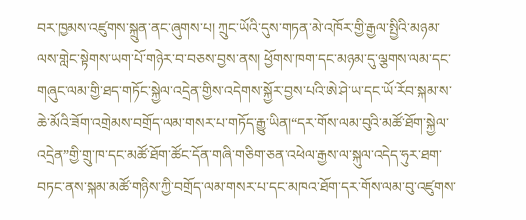བར་ཁྱམས་འཛུགས་སྐྲུན་ནང་ཞུགས་པ། ཀྲུང་ཡོའི་དུས་གཏན་མེ་འཁོར་གྱི་རྒྱལ་སྤྱིའི་མཉམ་ལས་གླེང་སྟེགས་ཡག་པོ་གཉེར་བ་བཅས་བྱས་ནས། ཕྱོགས་ཁག་དང་མཉམ་དུ་ལྕགས་ལམ་དང་གཞུང་ལམ་གྱི་ཐད་གཏོང་སྐྱེལ་འདྲེན་གྱིས་འདེགས་སྐྱོར་བྱས་པའི་ཨེ་ཤེ་ཡ་དང་ཡོ་རོབ་སྐམ་ས་ཆེ་མོའི་ཟོག་འགྲེམས་བགྲོད་ལམ་གསར་པ་གཏོད་རྒྱུ་ཡིན།“དར་གོས་ལམ་བུའི་མཚོ་ཐོག་སྐྱེལ་འདྲེན”གྱི་གྲུ་ཁ་དང་མཚོ་ཐོག་ཚོང་དོན་གཞི་གཅིག་ཅན་འཕེལ་རྒྱས་ལ་སྐུལ་འདེད་ཧུར་ཐག་བཏང་ནས་སྐམ་མཚོ་གཉིས་ཀྱི་བགྲོད་ལམ་གསར་པ་དང་མཁའ་ཐོག་དར་གོས་ལམ་བུ་འཛུགས་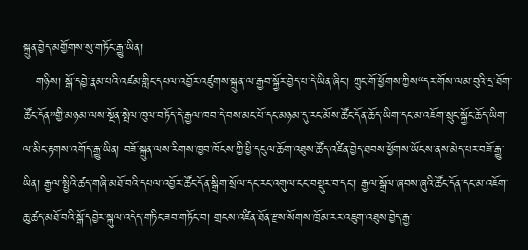སྐྲུན་བྱེད་མགྱོགས་སུ་གཏོང་རྒྱུ་ཡིན།
   གཉིས། སྒོ་དབྱེ་རྣམ་པའི་འཛམ་གླིང་དཔལ་འབྱོར་འཛུགས་སྐྲུན་ལ་རྒྱབ་སྐྱོར་བྱེད་པ་དེ་ཡིན་ཞིང་། ཀྲུང་གོ་ཕྱོགས་ཀྱིས“དར་གོས་ལམ་བུའི་དྲ་ཐོག་ཚོང་དོན”གྱི་མཉམ་ལས་སྔོན་སྤེལ་ཁུལ་བཏོད་དེ་རྒྱལ་ཁབ་དེ་བས་མང་པོ་དང་མཉམ་དུ་རང་མོས་ཚོང་དོན་ཆོད་ཡིག་དང་མ་འཇོག་སྲུང་སྐྱོང་ཆོད་ཡིག་ལ་མིང་རྟགས་འགོད་རྒྱུ་ཡིན། བཟོ་སྐྲུན་ལས་རིགས་ཁྱབ་ཁོངས་ཀྱི་ཕྱི་དངུལ་ཆོག་འཐུས་ཚོད་འཛིན་བྱེད་ཐབས་ཕྱོགས་ཡོངས་ནས་མེད་པར་བཟོ་རྒྱུ་ཡིན། རྒྱལ་སྤྱིའི་ཚད་གཞི་མཐོ་བའི་དཔལ་འབྱོར་ཚོང་དོན་སྒྲིག་སྲོལ་དང་རང་འགུལ་ངང་བསྡུར་བ་དང་། རྒྱལ་སྒྲོལ་ཞབས་ཞུའི་ཚོང་དོན་དང་མ་འཇོག་ཆུ་ཚད་མཐོ་བའི་སྒོ་དབྱེར་སྐུལ་འདེད་གཏིང་ཟབ་གཏོང་བ། གྲངས་འཛིན་ཐོན་རྫས་སོགས་ཁྲོམ་རར་འཇུག་འཐུས་བྱེད་རྒྱ་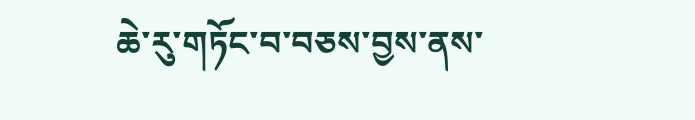ཆེ་རུ་གཏོང་བ་བཅས་བྱས་ནས་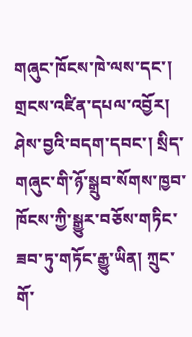གཞུང་ཁོངས་ཁེ་ལས་དང་། གྲངས་འཛིན་དཔལ་འབྱོར། ཤེས་བྱའི་བདག་དབང་། སྲིད་གཞུང་གི་ཉོ་སྒྲུབ་སོགས་ཁྱབ་ཁོངས་ཀྱི་སྒྱུར་བཅོས་གཏིང་ཟབ་ཏུ་གཏོང་རྒྱུ་ཡིན། ཀྲུང་གོ་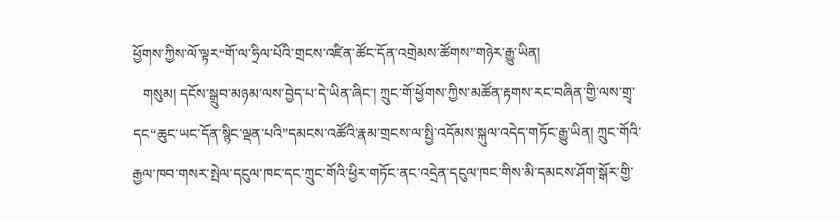ཕྱོགས་ཀྱིས་ལོ་ལྟར“གོ་ལ་ཧྲིལ་པོའི་གྲངས་འཛིན་ཚོང་དོན་འགྲེམས་ཚོགས”གཉེར་རྒྱུ་ཡིན།
   གསུམ། དངོས་སྒྲུབ་མཉམ་ལས་བྱེད་པ་དེ་ཡིན་ཞིང་། ཀྲུང་གོ་ཕྱོགས་ཀྱིས་མཚོན་རྟགས་རང་བཞིན་གྱི་ལས་གྲྭ་དང“ཆུང་ཡང་དོན་སྙིང་ལྡན་པའི”དམངས་འཚོའི་རྣམ་གྲངས་ལ་སྤྱི་འདོམས་སྐུལ་འདེད་གཏོང་རྒྱུ་ཡིན། ཀྲུང་གོའི་རྒྱལ་ཁབ་གསར་སྤེལ་དངུལ་ཁང་དང་ཀྲུང་གོའི་ཕྱིར་གཏོང་ནང་འདྲེན་དངུལ་ཁང་གིས་མི་དམངས་ཤོག་སྒོར་གྱི་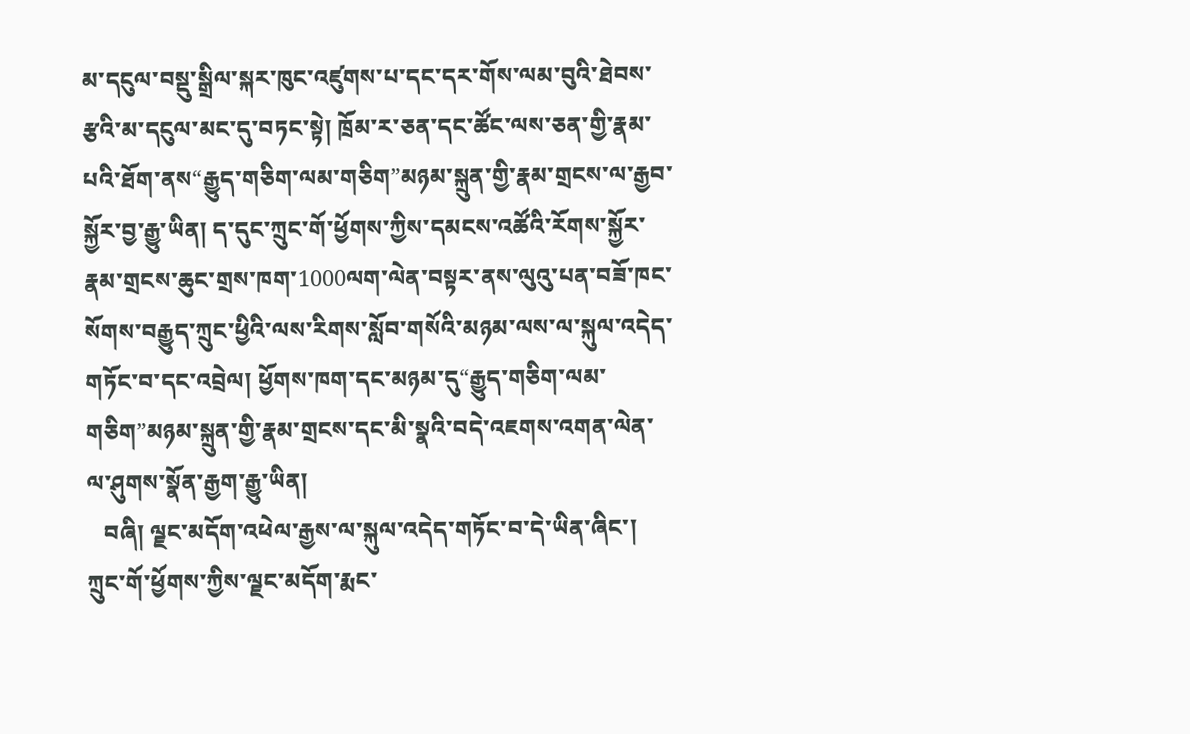མ་དངུལ་བསྡུ་སྒྲིལ་སྐར་ཁུང་འཛུགས་པ་དང་དར་གོས་ལམ་བུའི་ཐེབས་རྩའི་མ་དངུལ་མང་དུ་བཏང་སྟེ། ཁྲོམ་ར་ཅན་དང་ཚོང་ལས་ཅན་གྱི་རྣམ་པའི་ཐོག་ནས“རྒྱུད་གཅིག་ལམ་གཅིག”མཉམ་སྐྲུན་གྱི་རྣམ་གྲངས་ལ་རྒྱབ་སྐྱོར་བྱ་རྒྱུ་ཡིན། ད་དུང་ཀྲུང་གོ་ཕྱོགས་ཀྱིས་དམངས་འཚོའི་རོགས་སྐྱོར་རྣམ་གྲངས་ཆུང་གྲས་ཁག་1000ལག་ལེན་བསྟར་ནས་ལུའུ་པན་བཟོ་ཁང་སོགས་བརྒྱུད་ཀྲུང་ཕྱིའི་ལས་རིགས་སློབ་གསོའི་མཉམ་ལས་ལ་སྐུལ་འདེད་གཏོང་བ་དང་འབྲེལ། ཕྱོགས་ཁག་དང་མཉམ་དུ“རྒྱུད་གཅིག་ལམ་གཅིག”མཉམ་སྐྲུན་གྱི་རྣམ་གྲངས་དང་མི་སྣའི་བདེ་འཇགས་འགན་ལེན་ལ་ཤུགས་སྣོན་རྒྱག་རྒྱུ་ཡིན།
   བཞི། ལྗང་མདོག་འཕེལ་རྒྱས་ལ་སྐུལ་འདེད་གཏོང་བ་དེ་ཡིན་ཞིང་། ཀྲུང་གོ་ཕྱོགས་ཀྱིས་ལྗང་མདོག་རྨང་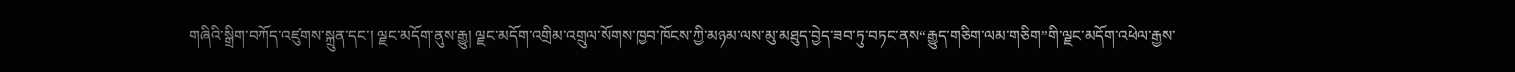གཞིའི་སྒྲིག་བཀོད་འཛུགས་སྐྲུན་དང་། ལྗང་མདོག་ནུས་རྒྱུ། ལྗང་མདོག་འགྲིམ་འགྲུལ་སོགས་ཁྱབ་ཁོངས་ཀྱི་མཉམ་ལས་མུ་མཐུད་བྱེད་ཟབ་ཏུ་བཏང་ནས“རྒྱུད་གཅིག་ལམ་གཅིག”གི་ལྗང་མདོག་འཕེལ་རྒྱས་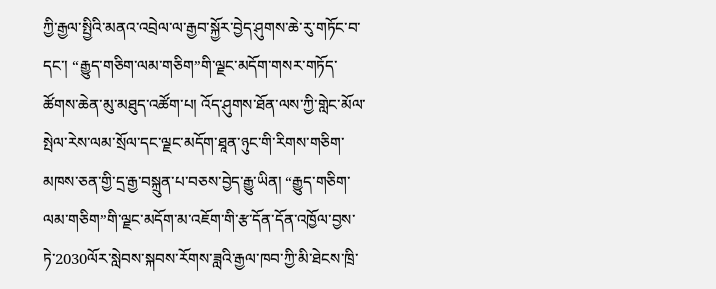ཀྱི་རྒྱལ་སྤྱིའི་མནའ་འབྲེལ་ལ་རྒྱབ་སྐྱོར་བྱེད་ཤུགས་ཆེ་རུ་གཏོང་བ་དང་། “རྒྱུད་གཅིག་ལམ་གཅིག”གི་ལྗང་མདོག་གསར་གཏོད་ཚོགས་ཆེན་མུ་མཐུད་འཚོག་པ། འོད་ཤུགས་ཐོན་ལས་ཀྱི་གླེང་མོལ་སྤེལ་རེས་ལམ་སྲོལ་དང་ལྗང་མདོག་ཐཱན་ཉུང་གི་རིགས་གཅིག་མཁས་ཅན་གྱི་དྲ་རྒྱ་བསྐྲུན་པ་བཅས་བྱེད་རྒྱུ་ཡིན། “རྒྱུད་གཅིག་ལམ་གཅིག”གི་ལྗང་མདོག་མ་འཇོག་གི་རྩ་དོན་དོན་འཁྱོལ་བྱས་ཏེ་2030ལོར་སླེབས་སྐབས་རོགས་ཟླའི་རྒྱལ་ཁབ་ཀྱི་མི་ཐེངས་ཁྲི་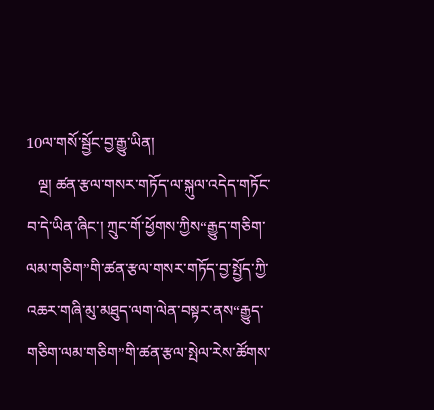10ལ་གསོ་སྦྱོང་བྱ་རྒྱུ་ཡིན།
   ལྔ། ཚན་རྩལ་གསར་གཏོད་ལ་སྐུལ་འདེད་གཏོང་བ་དེ་ཡིན་ཞིང་། ཀྲུང་གོ་ཕྱོགས་ཀྱིས“རྒྱུད་གཅིག་ལམ་གཅིག”གི་ཚན་རྩལ་གསར་གཏོད་བྱ་སྤྱོད་ཀྱི་འཆར་གཞི་མུ་མཐུད་ལག་ལེན་བསྟར་ནས“རྒྱུད་གཅིག་ལམ་གཅིག”གི་ཚན་རྩལ་སྤེལ་རེས་ཚོགས་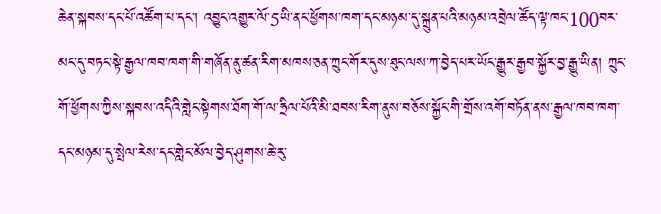ཆེན་སྐབས་དང་པོ་འཚོག་པ་དང་། འབྱུང་འགྱུར་ལོ་5ཡི་ནང་ཕྱོགས་ཁག་དང་མཉམ་དུ་སྐྲུན་པའི་མཉམ་འབྲེལ་ཚོད་ལྟ་ཁང་100བར་མང་དུ་བཏང་སྟེ་རྒྱལ་ཁབ་ཁག་གི་གཞོན་ནུ་ཚན་རིག་མཁས་ཅན་ཀྲུང་གོར་དུས་ཐུང་ལས་ཀ་བྱེད་པར་ཡོང་རྒྱུར་རྒྱབ་སྐྱོར་བྱ་རྒྱུ་ཡིན། ཀྲུང་གོ་ཕྱོགས་ཀྱིས་སྐབས་འདིའི་གླེང་སྟེགས་ཐོག་གོ་ལ་ཧྲིལ་པོའི་མི་ཐབས་རིག་ནུས་བཅོས་སྐྱོང་གི་གྲོས་འགོ་བཏོན་ནས་རྒྱལ་ཁབ་ཁག་དང་མཉམ་དུ་སྤེལ་རེས་དང་གླེང་མོལ་བྱེད་ཤུགས་ཆེ་རུ་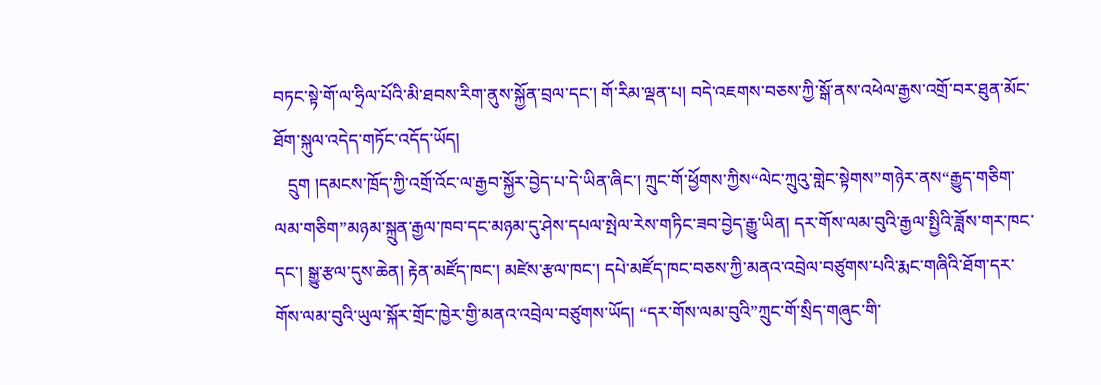བཏང་སྟེ་གོ་ལ་ཧྲིལ་པོའི་མི་ཐབས་རིག་ནུས་སྐྱོན་བྲལ་དང་། གོ་རིམ་ལྡན་པ། བདེ་འཇགས་བཅས་ཀྱི་སྒོ་ནས་འཕེལ་རྒྱས་འགྲོ་བར་ཐུན་མོང་ཐོག་སྐུལ་འདེད་གཏོང་འདོད་ཡོད།
   དྲུག །དམངས་ཁྲོད་ཀྱི་འགྲོ་འོང་ལ་རྒྱབ་སྐྱོར་བྱེད་པ་དེ་ཡིན་ཞིང་། ཀྲུང་གོ་ཕྱོགས་ཀྱིས“ལེང་ཀྲུའུ་གླེང་སྟེགས”གཉེར་ནས“རྒྱུད་གཅིག་ལམ་གཅིག”མཉམ་སྐྲུན་རྒྱལ་ཁབ་དང་མཉམ་དུ་ཤེས་དཔལ་སྤེལ་རེས་གཏིང་ཟབ་བྱེད་རྒྱུ་ཡིན། དར་གོས་ལམ་བུའི་རྒྱལ་སྤྱིའི་ཟློས་གར་ཁང་དང་། སྒྱུ་རྩལ་དུས་ཆེན། རྟེན་མཛོད་ཁང་། མཛེས་རྩལ་ཁང་། དཔེ་མཛོད་ཁང་བཅས་ཀྱི་མནའ་འབྲེལ་བཙུགས་པའི་རྨང་གཞིའི་ཐོག་དར་གོས་ལམ་བུའི་ཡུལ་སྐོར་གྲོང་ཁྱེར་གྱི་མནའ་འབྲེལ་བཙུགས་ཡོད། “དར་གོས་ལམ་བུའི”ཀྲུང་གོ་སྲིད་གཞུང་གི་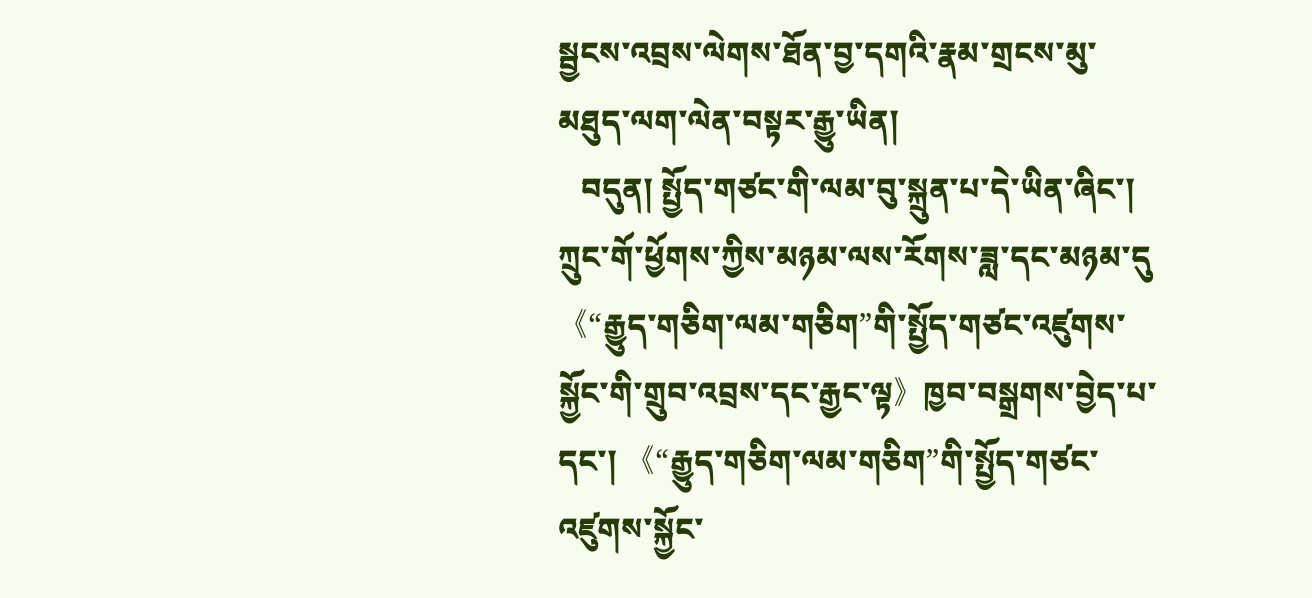སྦྱངས་འབྲས་ལེགས་ཐོན་བྱ་དགའི་རྣམ་གྲངས་མུ་མཐུད་ལག་ལེན་བསྟར་རྒྱུ་ཡིན།
   བདུན། སྤྱོད་གཙང་གི་ལམ་བུ་སྐྲུན་པ་དེ་ཡིན་ཞིང་། ཀྲུང་གོ་ཕྱོགས་ཀྱིས་མཉམ་ལས་རོགས་ཟླ་དང་མཉམ་དུ《“རྒྱུད་གཅིག་ལམ་གཅིག”གི་སྤྱོད་གཙང་འཛུགས་སྐྱོང་གི་གྲུབ་འབྲས་དང་རྒྱང་ལྟ》ཁྱབ་བསྒྲགས་བྱེད་པ་དང་། 《“རྒྱུད་གཅིག་ལམ་གཅིག”གི་སྤྱོད་གཙང་འཛུགས་སྐྱོང་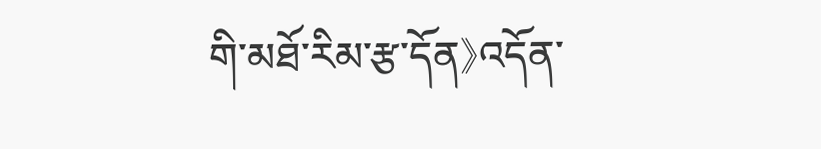གི་མཐོ་རིམ་རྩ་དོན》འདོན་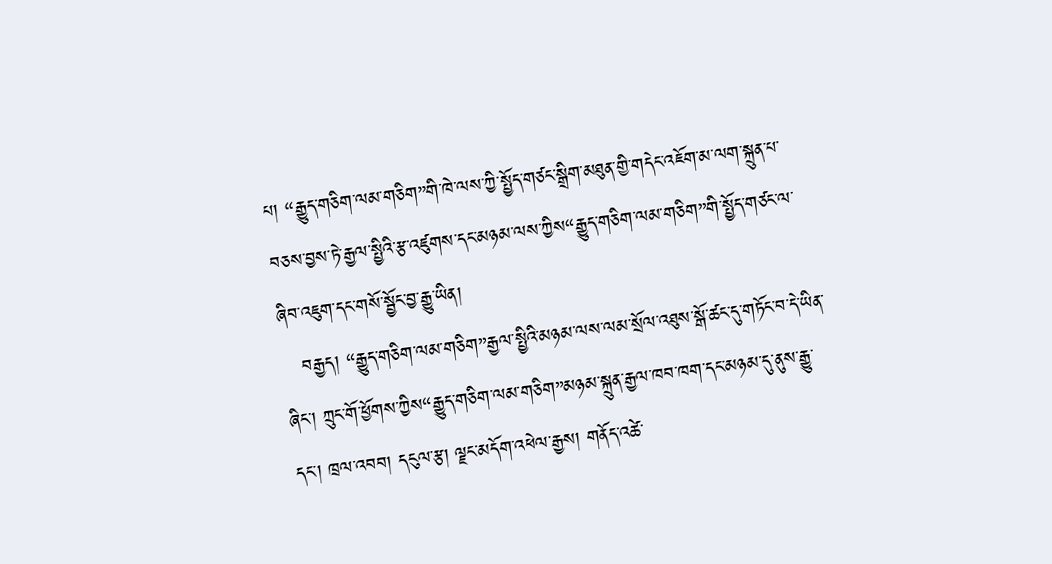པ། “རྒྱུད་གཅིག་ལམ་གཅིག”གི་ཁེ་ལས་ཀྱི་སྤྱོད་གཙང་སྒྲིག་མཐུན་གྱི་གདེང་འཇོག་མ་ལག་སྐྲུན་པ་བཅས་བྱས་ཏེ་རྒྱལ་སྤྱིའི་རྩ་འཛུགས་དང་མཉམ་ལས་ཀྱིས“རྒྱུད་གཅིག་ལམ་གཅིག”གི་སྤྱོད་གཙང་ལ་ཞིབ་འཇུག་དང་གསོ་སྦྱོང་བྱ་རྒྱུ་ཡིན།
   བརྒྱད། “རྒྱུད་གཅིག་ལམ་གཅིག”རྒྱལ་སྤྱིའི་མཉམ་ལས་ལམ་སྲོལ་འཐུས་སྒོ་ཚང་དུ་གཏོང་བ་དེ་ཡིན་ཞིང་། ཀྲུང་གོ་ཕྱོགས་ཀྱིས“རྒྱུད་གཅིག་ལམ་གཅིག”མཉམ་སྐྲུན་རྒྱལ་ཁབ་ཁག་དང་མཉམ་དུ་ནུས་རྒྱུ་དང་། ཁྲལ་འབབ། དངུལ་རྩ། ལྗང་མདོག་འཕེལ་རྒྱས། གནོད་འཚེ་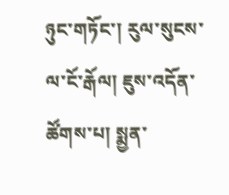ཉུང་གཏོང་། རུལ་སུངས་ལ་ངོ་རྒོལ། ཇུས་འདོན་ཚོགས་པ། སྨྱན་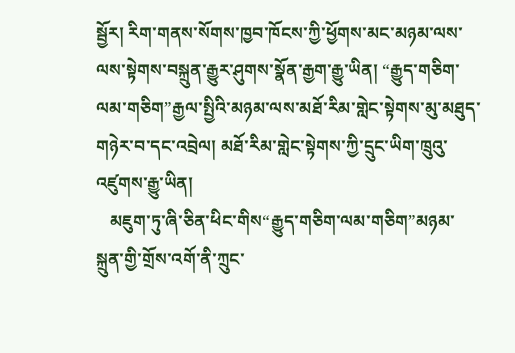སྦྱོར། རིག་གནས་སོགས་ཁྱབ་ཁོངས་ཀྱི་ཕྱོགས་མང་མཉམ་ལས་ལས་སྟེགས་བསྐྲུན་རྒྱུར་ཤུགས་སྣོན་རྒྱག་རྒྱུ་ཡིན། “རྒྱུད་གཅིག་ལམ་གཅིག”རྒྱལ་སྤྱིའི་མཉམ་ལས་མཐོ་རིམ་གླེང་སྟེགས་མུ་མཐུད་གཉེར་བ་དང་འབྲེལ། མཐོ་རིམ་གླེང་སྟེགས་ཀྱི་དྲུང་ཡིག་ཁྲུའུ་འཛུགས་རྒྱུ་ཡིན།
   མཇུག་ཏུ་ཞི་ཅིན་ཕིང་གིས“རྒྱུད་གཅིག་ལམ་གཅིག”མཉམ་སྐྲུན་གྱི་གྲོས་འགོ་ནི་ཀྲུང་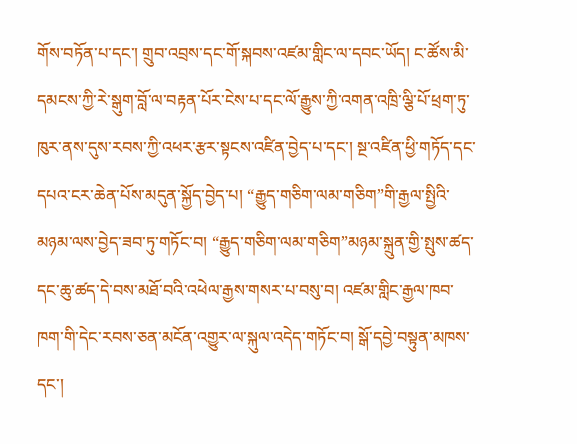གོས་བཏོན་པ་དང་། གྲུབ་འབྲས་དང་གོ་སྐབས་འཛམ་གླིང་ལ་དབང་ཡོད། ང་ཚོས་མི་དམངས་ཀྱི་རེ་སྒུག་བློ་ལ་བརྟན་པོར་ངེས་པ་དང་ལོ་རྒྱུས་ཀྱི་འགན་འཁྲི་ལྕི་པོ་ཕྲག་ཏུ་ཁུར་ནས་དུས་རབས་ཀྱི་འཕར་རྩར་སྟངས་འཛིན་བྱེད་པ་དང་། སྔ་འཛིན་ཕྱི་གཏོད་དང་དཔའ་ངར་ཆེན་པོས་མདུན་སྐྱོད་བྱེད་པ། “རྒྱུད་གཅིག་ལམ་གཅིག”གི་རྒྱལ་སྤྱིའི་མཉམ་ལས་བྱེད་ཟབ་ཏུ་གཏོང་བ། “རྒྱུད་གཅིག་ལམ་གཅིག”མཉམ་སྐྲུན་གྱི་སྤུས་ཚད་དང་ཆུ་ཚད་དེ་བས་མཐོ་བའི་འཕེལ་རྒྱས་གསར་པ་བསུ་བ། འཛམ་གླིང་རྒྱལ་ཁབ་ཁག་གི་དེང་རབས་ཅན་མངོན་འགྱུར་ལ་སྐུལ་འདེད་གཏོང་བ། སྒོ་དབྱེ་བསྟུན་མཁས་དང་།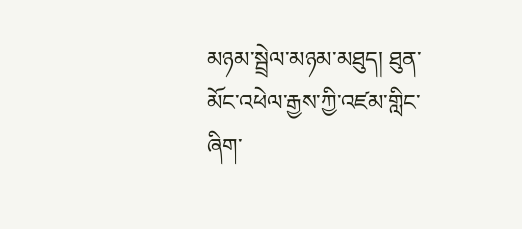མཉམ་སྦྲེལ་མཉམ་མཐུད། ཐུན་མོང་འཕེལ་རྒྱས་ཀྱི་འཛམ་གླིང་ཞིག་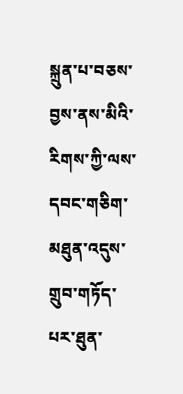སྐྲུན་པ་བཅས་བྱས་ནས་མིའི་རིགས་ཀྱི་ལས་དབང་གཅིག་མཐུན་འདུས་གྲུབ་གཏོད་པར་ཐུན་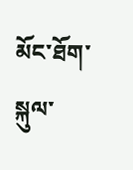མོང་ཐོག་སྐུལ་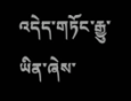འདེད་གཏོང་རྒྱུ་ཡིན་ཞེས་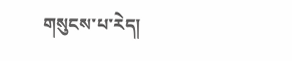གསུངས་པ་རེད།